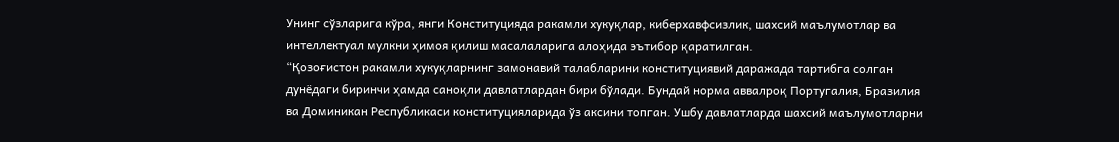Унинг сўзларига кўра, янги Конституцияда ракамли хукуқлар, киберхавфсизлик, шахсий маълумотлар ва интеллектуал мулкни ҳимоя қилиш масалаларига алоҳида эътибор қаратилган.
“Қозоғистон ракамли хукуқларнинг замонавий талабларини конституциявий даражада тартибга солган дунёдаги биринчи ҳамда саноқли давлатлардан бири бўлади. Бундай норма аввалроқ Португалия, Бразилия ва Доминикан Республикаси конституцияларида ўз аксини топган. Ушбу давлатларда шахсий маълумотларни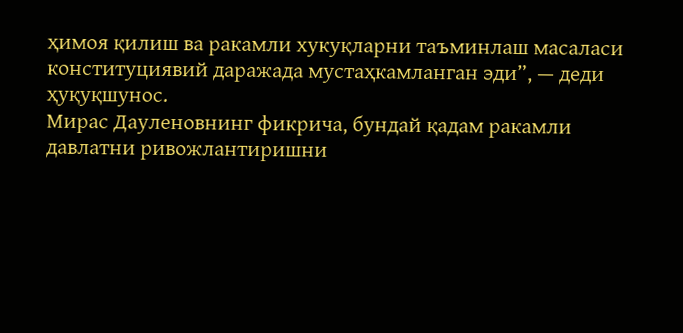ҳимоя қилиш ва ракамли хукуқларни таъминлаш масаласи конституциявий даражада мустаҳкамланган эди”, — деди ҳуқуқшунос.
Мирас Дауленовнинг фикрича, бундай қадам ракамли давлатни ривожлантиришни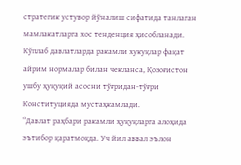стратегик устувор йўналиш сифатида танлаган мамлакатларга хос тенденция ҳисобланади. Кўплаб давлатларда ракамли хукуқлар фақат айрим нормалар билан чекланса, Қозоғистон ушбу ҳуқуқий асосни тўғридан-тўғри Конституцияда мустаҳкамлади.
“Давлат раҳбари ракамли ҳуқуқларга алоҳида эътибор қаратмоқда. Уч йил аввал эълон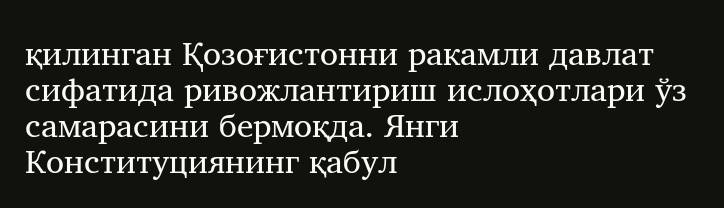қилинган Қозоғистонни ракамли давлат сифатида ривожлантириш ислоҳотлари ўз самарасини бермоқда. Янги Конституциянинг қабул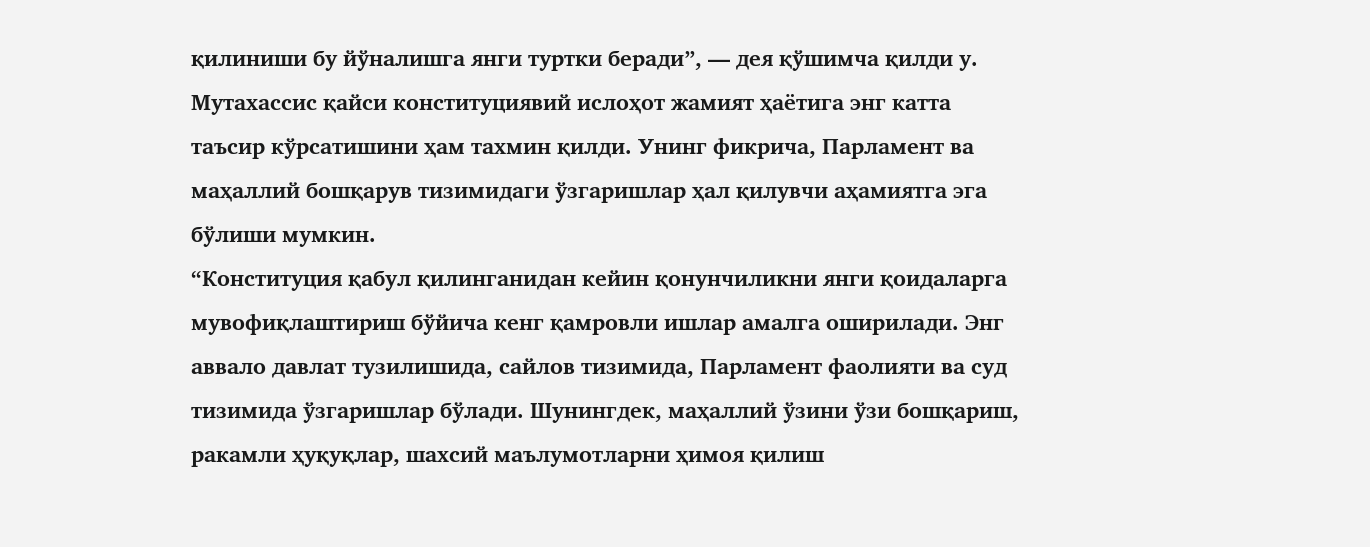қилиниши бу йўналишга янги туртки беради”, — дея қўшимча қилди у.
Мутахассис қайси конституциявий ислоҳот жамият ҳаётига энг катта таъсир кўрсатишини ҳам тахмин қилди. Унинг фикрича, Парламент ва маҳаллий бошқарув тизимидаги ўзгаришлар ҳал қилувчи аҳамиятга эга бўлиши мумкин.
“Конституция қабул қилинганидан кейин қонунчиликни янги қоидаларга мувофиқлаштириш бўйича кенг қамровли ишлар амалга оширилади. Энг аввало давлат тузилишида, сайлов тизимида, Парламент фаолияти ва суд тизимида ўзгаришлар бўлади. Шунингдек, маҳаллий ўзини ўзи бошқариш, ракамли ҳуқуқлар, шахсий маълумотларни ҳимоя қилиш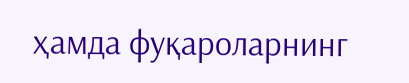ҳамда фуқароларнинг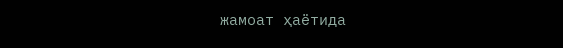жамоат ҳаётида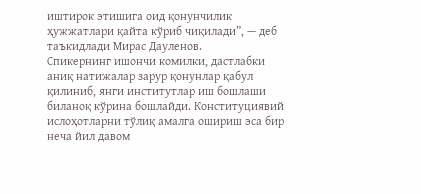иштирок этишига оид қонунчилик ҳужжатлари қайта кўриб чиқилади”, — деб таъкидлади Мирас Дауленов.
Спикернинг ишончи комилки, дастлабки аниқ натижалар зарур қонунлар қабул қилиниб, янги институтлар иш бошлаши биланоқ кўрина бошлайди. Конституциявий ислоҳотларни тўлиқ амалга ошириш эса бир неча йил давом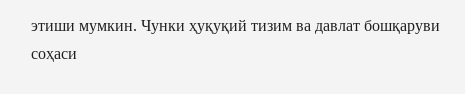этиши мумкин. Чунки ҳуқуқий тизим ва давлат бошқаруви соҳаси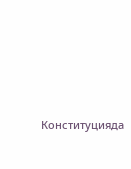Конституцияда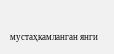мустаҳкамланган янги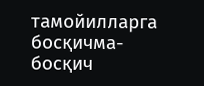тамойилларга босқичма-босқич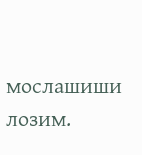мослашиши лозим.